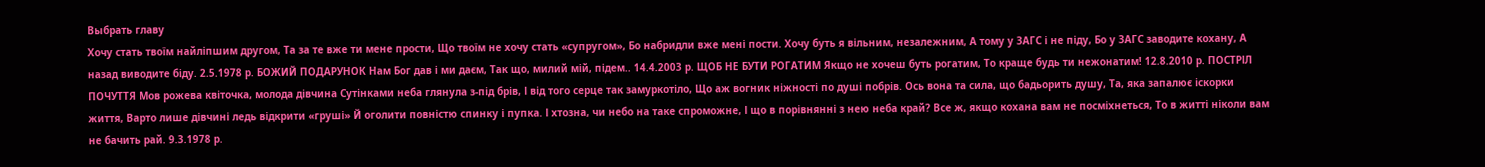Выбрать главу
Хочу стать твоїм найліпшим другом, Та за те вже ти мене прости, Що твоїм не хочу стать «супругом», Бо набридли вже мені пости. Хочу буть я вільним, незалежним, А тому у ЗАГС і не піду, Бо у ЗАГС заводите кохану, А назад виводите біду. 2.5.1978 р. БОЖИЙ ПОДАРУНОК Нам Бог дав і ми даєм, Так що, милий мій, підем.. 14.4.2003 р. ЩОБ НЕ БУТИ РОГАТИМ Якщо не хочеш буть рогатим, То краще будь ти нежонатим! 12.8.2010 р. ПОСТРІЛ ПОЧУТТЯ Мов рожева квіточка, молода дівчина Сутінками неба глянула з-під брів, І від того серце так замуркотіло, Що аж вогник ніжності по душі побрів. Ось вона та сила, що бадьорить душу, Та, яка запалює іскорки життя, Варто лише дівчині ледь відкрити «груші» Й оголити повністю спинку і пупка. І хтозна, чи небо на таке спроможне, І що в порівнянні з нею неба край? Все ж, якщо кохана вам не посміхнеться, То в житті ніколи вам не бачить рай. 9.3.1978 р.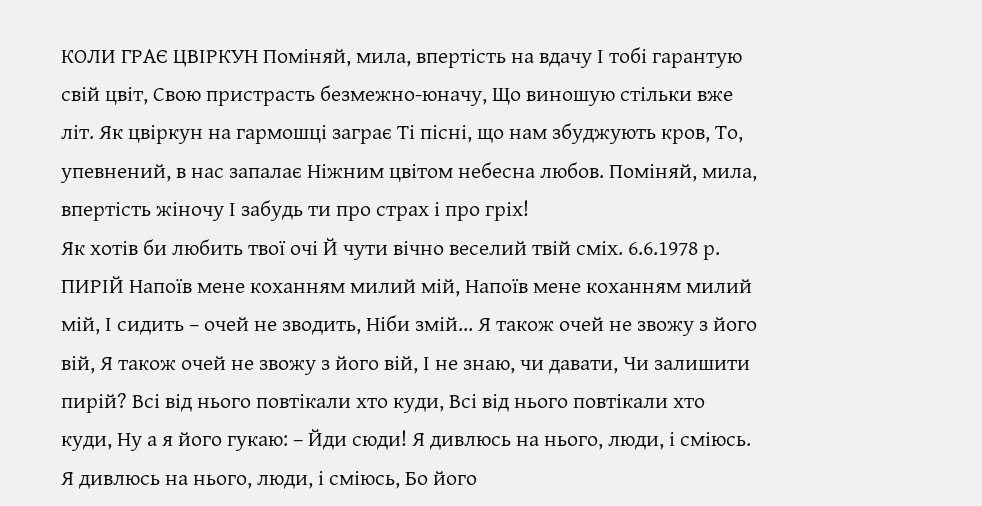КОЛИ ГРАЄ ЦВІРКУН Поміняй, мила, впертість на вдачу І тобі гарантую свій цвіт, Свою пристрасть безмежно-юначу, Що виношую стільки вже літ. Як цвіркун на гармошці заграє Ті пісні, що нам збуджують кров, То, упевнений, в нас запалає Ніжним цвітом небесна любов. Поміняй, мила, впертість жіночу І забудь ти про страх і про гріх!
Як хотів би любить твої очі Й чути вічно веселий твій сміх. 6.6.1978 р. ПИРІЙ Напоїв мене коханням милий мій, Напоїв мене коханням милий мій, І сидить – очей не зводить, Ніби змій... Я також очей не звожу з його вій, Я також очей не звожу з його вій, І не знаю, чи давати, Чи залишити пирій? Всі від нього повтікали хто куди, Всі від нього повтікали хто куди, Ну а я його гукаю: – Йди сюди! Я дивлюсь на нього, люди, і сміюсь. Я дивлюсь на нього, люди, і сміюсь, Бо його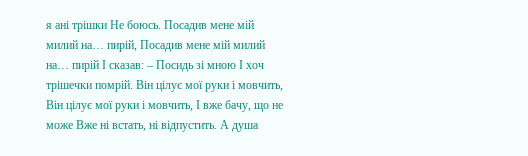я ані трішки Не боюсь. Посадив мене мій милий на… пирій, Посадив мене мій милий на… пирій І сказав: – Посидь зі мною І хоч трішечки помрій. Він цілує мої руки і мовчить, Він цілує мої руки і мовчить, І вже бачу, що не може Вже ні встать, ні відпустить. А душа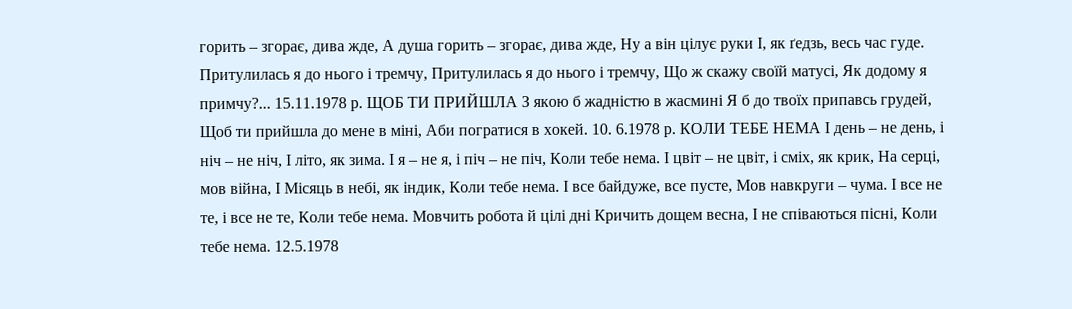горить – згорає, дива жде, А душа горить – згорає, дива жде, Ну а він цілує руки І, як ґедзь, весь час гуде. Притулилась я до нього і тремчу, Притулилась я до нього і тремчу, Що ж скажу своїй матусі, Як додому я примчу?... 15.11.1978 р. ЩОБ ТИ ПРИЙШЛА З якою б жадністю в жасмині Я б до твоїх припавсь грудей, Щоб ти прийшла до мене в міні, Аби погратися в хокей. 10. 6.1978 р. КОЛИ ТЕБЕ НЕМА І день – не день, і ніч – не ніч, І літо, як зима. І я – не я, і піч – не піч, Коли тебе нема. І цвіт – не цвіт, і сміх, як крик, На серці, мов війна, І Місяць в небі, як індик, Коли тебе нема. І все байдуже, все пусте, Мов навкруги – чума. І все не те, і все не те, Коли тебе нема. Мовчить робота й цілі дні Кричить дощем весна, І не співаються пісні, Коли тебе нема. 12.5.1978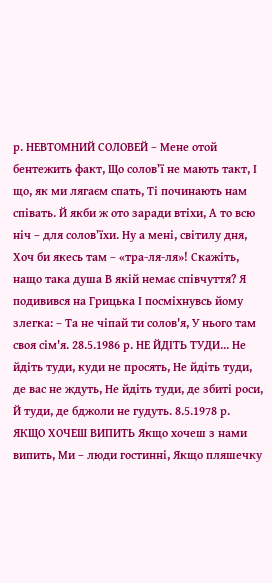р. НЕВТОМНИЙ СОЛОВЕЙ – Мене отой бентежить факт, Що солов’ї не мають такт, І що, як ми лягаєм спать, Ті починають нам співать. Й якби ж ото заради втіхи, А то всю ніч – для солов’їхи. Ну а мені, світилу дня, Хоч би якесь там – «тра-ля-ля»! Скажіть, нащо така душа В якій немає співчуття? Я подивився на Грицька І посміхнувсь йому злегка: – Та не чіпай ти солов'я, У нього там своя сім'я. 28.5.1986 р. НЕ ЙДІТЬ ТУДИ... Не йдіть туди, куди не просять, Не йдіть туди, де вас не ждуть, Не йдіть туди, де збиті роси, Й туди, де бджоли не гудуть. 8.5.1978 р. ЯКЩО ХОЧЕШ ВИПИТЬ Якщо хочеш з нами випить, Ми – люди гостинні, Якщо пляшечку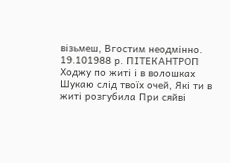візьмеш, Вгостим неодмінно. 19.101988 р. ПІТЕКАНТРОП Ходжу по житі і в волошках Шукаю слід твоїх очей, Які ти в житі розгубила При сяйві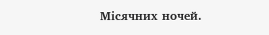Місячних ночей.